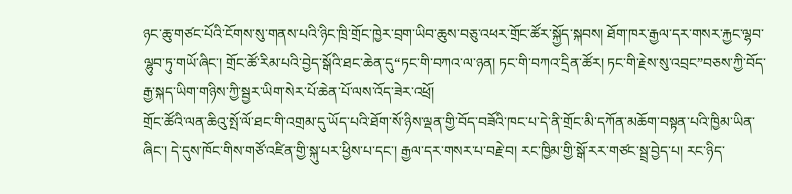ཉང་ཆུ་གཙང་པོའི་ངོགས་སུ་གནས་པའི་ཉིང་ཁྲི་གྲོང་ཁྱེར་བྲག་ཡིབ་ཆུས་བཅུ་འཕར་གྲོང་ཚོར་སྐྱོད་སྐབས། ཐོག་ཁར་རྒྱལ་དར་གསར་རྐྱང་ལྷབ་ལྷུབ་ཏུ་གཡོ་ཞིང་། གྲོང་ཚོ་རིམ་པའི་བྱེད་སྒོའི་ཐང་ཆེན་དུ“ཏང་གི་བཀའ་ལ་ཉན། ཏང་གི་བཀའ་དྲིན་ཚོར། ཏང་གི་རྗེས་སུ་འབྲང”བཅས་ཀྱི་བོད་རྒྱ་སྐད་ཡིག་གཉིས་ཀྱི་སྦྱར་ཡིག་སེར་པོ་ཆེན་པོ་ལས་འོད་ཟེར་འཕྲོ།
གྲོང་ཚོའི་ལན་ཆིའུ་སྤོ་ལོ་ཐང་གི་འགྲམ་དུ་ཡོད་པའི་ཐོག་སོ་ཉིས་ལྡན་གྱི་བོད་བཟོའི་ཁང་པ་དེ་ནི་གྲོང་མི་དཀོན་མཆོག་བསྟན་པའི་ཁྱིམ་ཡིན་ཞིང་། དེ་དུས་ཁོང་གིས་གཙོ་འཛིན་གྱི་སྐུ་པར་ཕྱིས་པ་དང་། རྒྱལ་དར་གསར་པ་བརྗེ་བ། རང་ཁྱིམ་གྱི་སྒོ་རར་གཙང་སྦྲ་བྱེད་པ། རང་ཉིད་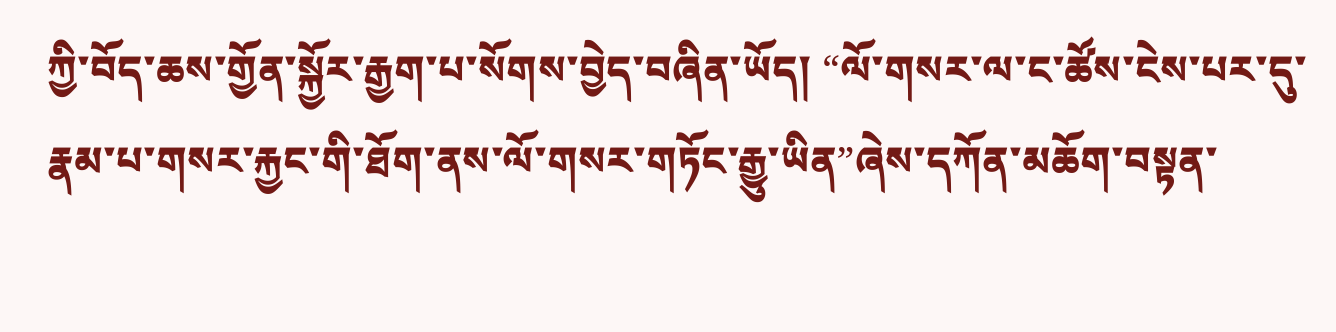ཀྱི་བོད་ཆས་གྱོན་སྐྱོར་རྒྱག་པ་སོགས་བྱེད་བཞིན་ཡོད། “ལོ་གསར་ལ་ང་ཚོས་ངེས་པར་དུ་རྣམ་པ་གསར་རྐྱང་གི་ཐོག་ནས་ལོ་གསར་གཏོང་རྒྱུ་ཡིན”ཞེས་དཀོན་མཆོག་བསྟན་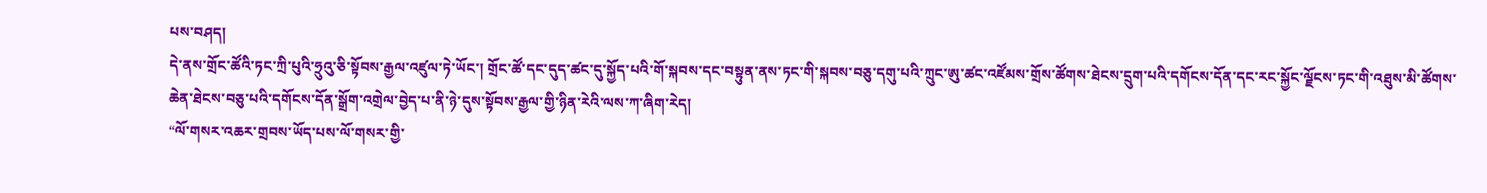པས་བཤད།
དེ་ནས་གྲོང་ཚོའི་ཏང་ཀྲི་པུའི་ཧྲུའུ་ཅི་སྟོབས་རྒྱལ་འཛུལ་ཏེ་ཡོང་། གྲོང་ཚོ་དང་དུད་ཚང་དུ་སྐྱོད་པའི་གོ་སྐབས་དང་བསྟུན་ནས་ཏང་གི་སྐབས་བཅུ་དགུ་པའི་ཀྲུང་ཨུ་ཚང་འཛོམས་གྲོས་ཚོགས་ཐེངས་དྲུག་པའི་དགོངས་དོན་དང་རང་སྐྱོང་ལྗོངས་ཏང་གི་འཐུས་མི་ཚོགས་ཆེན་ཐེངས་བཅུ་པའི་དགོངས་དོན་སྒྲོག་འགྲེལ་བྱེད་པ་ནི་ཉེ་དུས་སྟོབས་རྒྱལ་གྱི་ཉིན་རེའི་ལས་ཀ་ཞིག་རེད།
“ལོ་གསར་འཆར་གྲབས་ཡོད་པས་ལོ་གསར་གྱི་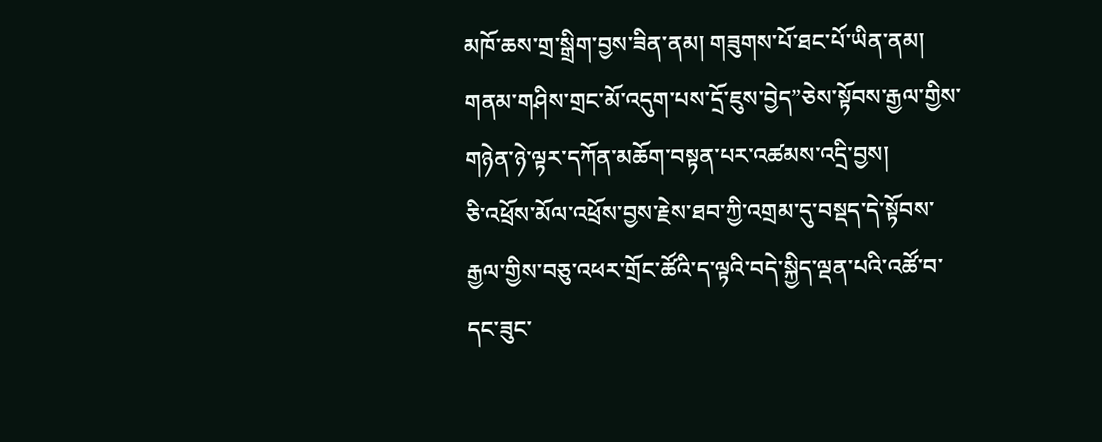མཁོ་ཆས་གྲ་སྒྲིག་བྱས་ཟིན་ནམ། གཟུགས་པོ་ཐང་པོ་ཡིན་ནམ། གནམ་གཤིས་གྲང་མོ་འདུག་པས་དྲོ་ཇུས་བྱེད”ཅེས་སྟོབས་རྒྱལ་གྱིས་གཉེན་ཉེ་ལྟར་དཀོན་མཆོག་བསྟན་པར་འཚམས་འདྲི་བྱས།
ཅི་འཕྲོས་མོལ་འཕྲོས་བྱས་རྗེས་ཐབ་ཀྱི་འགྲམ་དུ་བསྡད་དེ་སྟོབས་རྒྱལ་གྱིས་བཅུ་འཕར་གྲོང་ཚོའི་ད་ལྟའི་བདེ་སྐྱིད་ལྡན་པའི་འཚོ་བ་དང་ཟུང་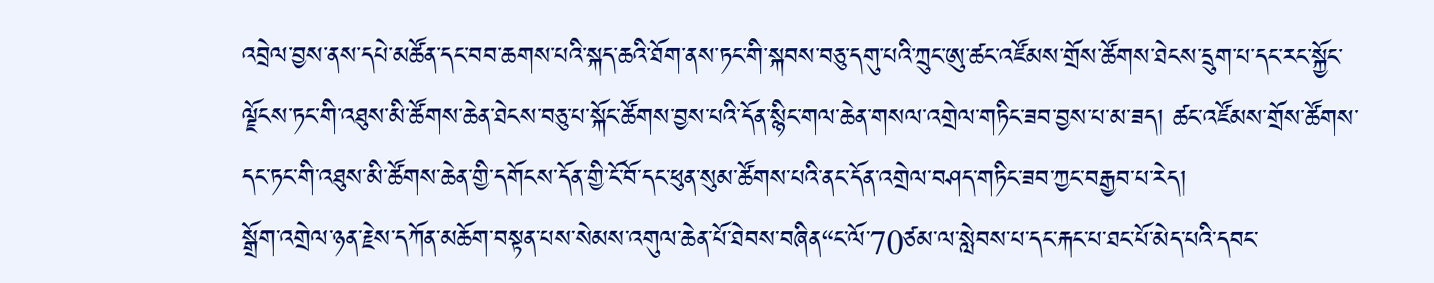འབྲེལ་བྱས་ནས་དཔེ་མཚོན་དང་བབ་ཆགས་པའི་སྐད་ཆའི་ཐོག་ནས་ཏང་གི་སྐབས་བཅུ་དགུ་པའི་ཀྲུང་ཨུ་ཚང་འཛོམས་གྲོས་ཚོགས་ཐེངས་དྲུག་པ་དང་རང་སྐྱོང་ལྗོངས་ཏང་གི་འཐུས་མི་ཚོགས་ཆེན་ཐེངས་བཅུ་པ་སྐོང་ཚོགས་བྱས་པའི་དོན་སྙིང་གལ་ཆེན་གསལ་འགྲེལ་གཏིང་ཟབ་བྱས་པ་མ་ཟད། ཚང་འཛོམས་གྲོས་ཚོགས་དང་ཏང་གི་འཐུས་མི་ཚོགས་ཆེན་གྱི་དགོངས་དོན་གྱི་ངོ་བོ་དང་ཕུན་སུམ་ཚོགས་པའི་ནང་དོན་འགྲེལ་བཤད་གཏིང་ཟབ་ཀྱང་བརྒྱབ་པ་རེད།
སྒྲོག་འགྲེལ་ཉན་རྗེས་དཀོན་མཆོག་བསྟན་པས་སེམས་འགུལ་ཆེན་པོ་ཐེབས་བཞིན“ང་ལོ་70ཙམ་ལ་སླེབས་པ་དང་རྐང་པ་ཐང་པོ་མེད་པའི་དབང་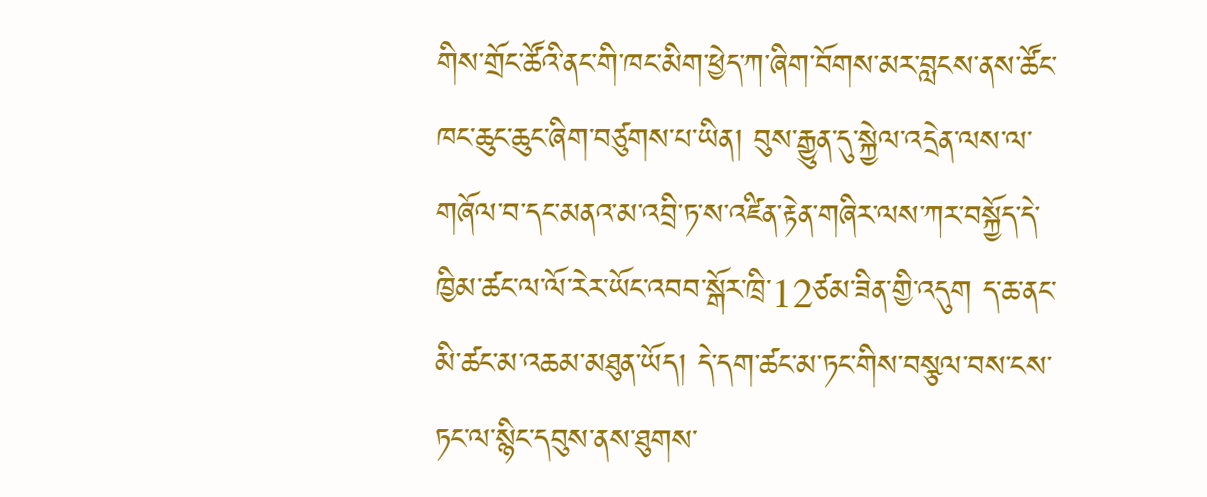གིས་གྲོང་ཚོའི་ནང་གི་ཁང་མིག་ཕྱེད་ཀ་ཞིག་བོགས་མར་བླངས་ནས་ཚོང་ཁང་ཆུང་ཆུང་ཞིག་བཙུགས་པ་ཡིན། བུས་རྒྱུན་དུ་སྐྱེལ་འདྲེན་ལས་ལ་གཞོལ་བ་དང་མནའ་མ་འབྲི་ཏ་ས་འཛིན་རྟེན་གཞིར་ལས་ཀར་བསྐྱོད་དེ་ཁྱིམ་ཚང་ལ་ལོ་རེར་ཡོང་འབབ་སྒོར་ཁྲི་12ཙམ་ཟིན་གྱི་འདུག ད་ཆ་ནང་མི་ཚང་མ་འཆམ་མཐུན་ཡོད། དེ་དག་ཚང་མ་ཏང་གིས་བསྩལ་བས་ངས་ཏང་ལ་སྙིང་དབུས་ནས་ཐུགས་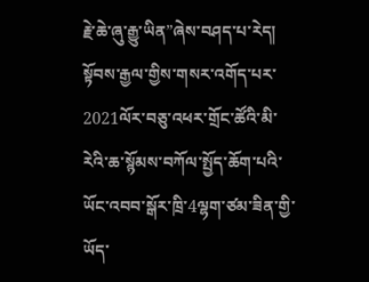རྗེ་ཆེ་ཞུ་རྒྱུ་ཡིན”ཞེས་བཤད་པ་རེད།
སྟོབས་རྒྱལ་གྱིས་གསར་འགོད་པར་2021ལོར་བཅུ་འཕར་གྲོང་ཚོའི་མི་རེའི་ཆ་སྙོམས་བཀོལ་སྤྱོད་ཆོག་པའི་ཡོང་འབབ་སྒོར་ཁྲི་4ལྷག་ཙམ་ཟིན་གྱི་ཡོད་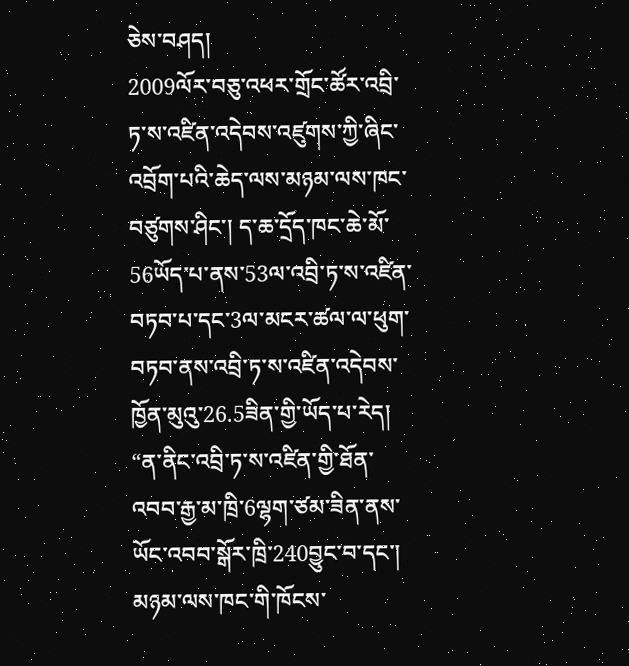ཅེས་བཤད།
2009ལོར་བཅུ་འཕར་གྲོང་ཚོར་འབྲི་ཏ་ས་འཛིན་འདེབས་འཛུགས་ཀྱི་ཞིང་འབྲོག་པའི་ཆེད་ལས་མཉམ་ལས་ཁང་བཙུགས་ཤིང་། ད་ཆ་དྲོད་ཁང་ཆེ་མོ་56ཡོད་པ་ནས་53ལ་འབྲི་ཏ་ས་འཛིན་བཏབ་པ་དང་3ལ་མངར་ཚལ་ལ་ཕུག་བཏབ་ནས་འབྲི་ཏ་ས་འཛིན་འདེབས་ཁྱོན་མུའུ་26.5ཟིན་གྱི་ཡོད་པ་རེད། “ན་ནིང་འབྲི་ཏ་ས་འཛིན་གྱི་ཐོན་འབབ་རྒྱ་མ་ཁྲི་6ལྷག་ཙམ་ཟིན་ནས་ཡོང་འབབ་སྒོར་ཁྲི་240བྱུང་བ་དང་། མཉམ་ལས་ཁང་གི་ཁོངས་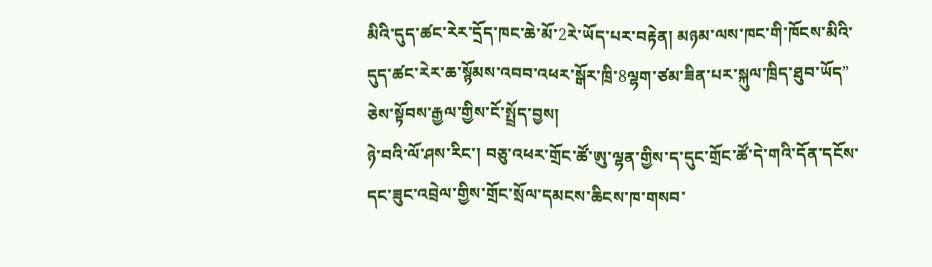མིའི་དུད་ཚང་རེར་དྲོད་ཁང་ཆེ་མོ་2རེ་ཡོད་པར་བརྟེན། མཉམ་ལས་ཁང་གི་ཁོངས་མིའི་དུད་ཚང་རེར་ཆ་སྙོམས་འབབ་འཕར་སྒོར་ཁྲི་8ལྷག་ཙམ་ཟིན་པར་སྐུལ་ཁྲིད་ཐུབ་ཡོད” ཅེས་སྟོབས་རྒྱལ་གྱིས་ངོ་སྤྲོད་བྱས།
ཉེ་བའི་ལོ་ཤས་རིང་། བཅུ་འཕར་གྲོང་ཚོ་ཨུ་ལྷན་གྱིས་ད་དུང་གྲོང་ཚོ་དེ་གའི་དོན་དངོས་དང་ཟུང་འབྲེལ་གྱིས་གྲོང་སྲོལ་དམངས་ཆིངས་ཁ་གསབ་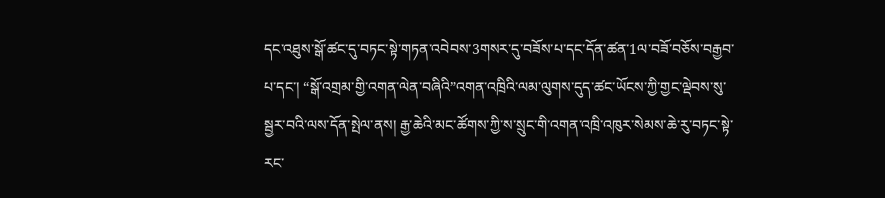དང་འཐུས་སྒོ་ཚང་དུ་བཏང་སྟེ་གཏན་འབེབས་3གསར་དུ་བཟོས་པ་དང་དོན་ཚན་1ལ་བཟོ་བཅོས་བརྒྱབ་པ་དང་། “སྒོ་འགྲམ་གྱི་འགན་ལེན་བཞིའི”འགན་འཁྲིའི་ལམ་ལུགས་དུད་ཚང་ཡོངས་ཀྱི་གྱང་ལྡེབས་སུ་སྦྱར་བའི་ལས་དོན་སྤེལ་ནས། རྒྱ་ཆེའི་མང་ཚོགས་ཀྱི་ས་སྲུང་གི་འགན་འཁྲི་འཁུར་སེམས་ཆེ་རུ་བཏང་སྟེ་རང་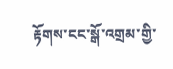རྟོགས་ངང་སྒོ་འགྲམ་གྱི་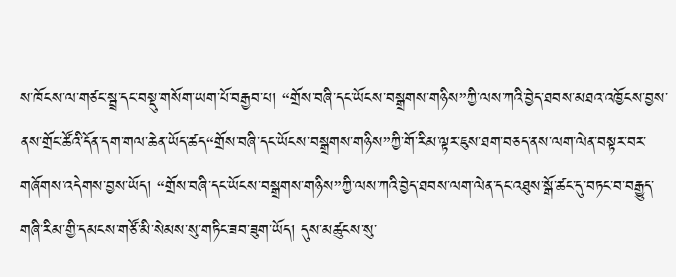ས་ཁོངས་ལ་གཙང་སྦྲ་དང་བསྡུ་གསོག་ཡག་པོ་བརྒྱབ་པ། “གྲོས་བཞི་དང་ཡོངས་བསྒྲགས་གཉིས”ཀྱི་ལས་ཀའི་བྱེད་ཐབས་མཐའ་འཁྱོངས་བྱས་ནས་གྲོང་ཚོའི་དོན་དག་གལ་ཆེན་ཡོད་ཚད“གྲོས་བཞི་དང་ཡོངས་བསྒྲགས་གཉིས”ཀྱི་གོ་རིམ་ལྟར་ཇུས་ཐག་བཅད་ནས་ལག་ལེན་བསྟར་བར་གཞོགས་འདེགས་བྱས་ཡོད། “གྲོས་བཞི་དང་ཡོངས་བསྒྲགས་གཉིས”ཀྱི་ལས་ཀའི་བྱེད་ཐབས་ལག་ལེན་དང་འཐུས་སྒོ་ཚང་དུ་བཏང་བ་བརྒྱུད་གཞི་རིམ་གྱི་དམངས་གཙོ་མི་སེམས་སུ་གཏིང་ཟབ་ཟུག་ཡོད། དུས་མཚུངས་སུ་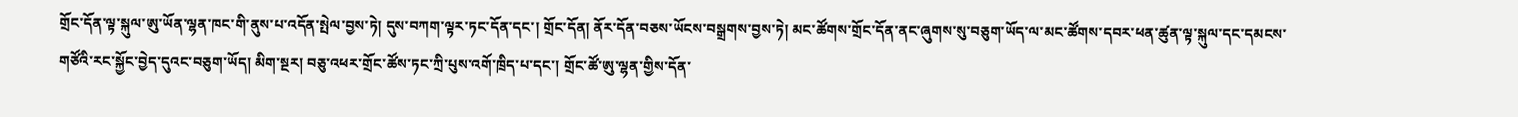གྲོང་དོན་ལྟ་སྐུལ་ཨུ་ཡོན་ལྷན་ཁང་གི་ནུས་པ་འདོན་སྤེལ་བྱས་ཏེ། དུས་བཀག་ལྟར་ཏང་དོན་དང་། གྲོང་དོན། ནོར་དོན་བཅས་ཡོངས་བསྒྲགས་བྱས་ཏེ། མང་ཚོགས་གྲོང་དོན་ནང་ཞུགས་སུ་བཅུག་ཡོད་ལ་མང་ཚོགས་དབར་ཕན་ཚུན་ལྟ་སྐུལ་དང་དམངས་གཙོའི་རང་སྐྱོང་བྱེད་དུའང་བཅུག་ཡོད། མིག་སྔར། བཅུ་འཕར་གྲོང་ཚོས་ཏང་ཀྲི་པུས་འགོ་ཁྲིད་པ་དང་། གྲོང་ཚོ་ཨུ་ལྷན་གྱིས་དོན་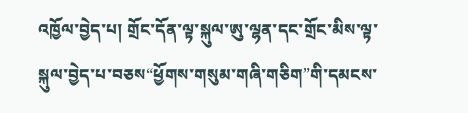འཁྱོལ་བྱེད་པ། གྲོང་དོན་ལྟ་སྐུལ་ཨུ་ལྷན་དང་གྲོང་མིས་ལྟ་སྐུལ་བྱེད་པ་བཅས“ཕྱོགས་གསུམ་གཞི་གཅིག”གི་དམངས་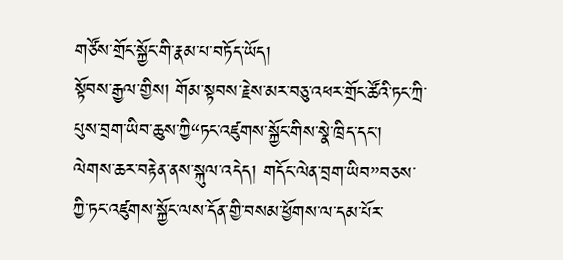གཙོས་གྲོང་སྐྱོང་གི་རྣམ་པ་བཏོད་ཡོད།
སྟོབས་རྒྱལ་གྱིས། གོམ་སྟབས་རྗེས་མར་བཅུ་འཕར་གྲོང་ཚོའི་ཏང་ཀྲི་པུས་བྲག་ཡིབ་ཆུས་ཀྱི“ཏང་འཛུགས་སྐྱོང་གིས་སྣེ་ཁྲིད་དང་། ལེགས་ཆར་བརྟེན་ནས་སྐུལ་འདེད། གདོང་ལེན་བྲག་ཡིབ”བཅས་ཀྱི་ཏང་འཛུགས་སྐྱོང་ལས་དོན་གྱི་བསམ་ཕྱོགས་ལ་དམ་པོར་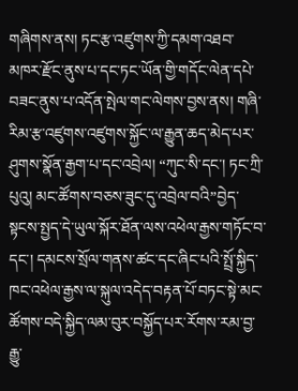གཞིགས་ནས། ཏང་རྩ་འཛུགས་ཀྱི་དམག་འཐབ་མཁར་རྫོང་ནུས་པ་དང་ཏང་ཡོན་གྱི་གདོང་ལེན་དཔེ་བཟང་ནུས་པ་འདོན་སྤེལ་གང་ལེགས་བྱས་ནས། གཞི་རིམ་རྩ་འཛུགས་འཛུགས་སྐྱོང་ལ་རྒྱུན་ཆད་མེད་པར་ཤུགས་སྣོན་རྒྱག་པ་དང་འབྲེལ། “ཀུང་སི་དང་། ཏང་ཀྲི་པུའུ། མང་ཚོགས་བཅས་ཟུང་དུ་འབྲེལ་བའི”བྱེད་སྟངས་སྤྱད་དེ་ཡུལ་སྐོར་ཐོན་ལས་འཕེལ་རྒྱས་གཏོང་བ་དང་། དམངས་སྲོལ་གནས་ཚང་དང་ཞིང་པའི་སྤྲོ་སྐྱིད་ཁང་འཕེལ་རྒྱས་ལ་སྐུལ་འདེད་བརྟན་པོ་བཏང་སྟེ་མང་ཚོགས་བདེ་སྐྱིད་ལམ་བུར་བསྐྱོད་པར་རོགས་རམ་བྱ་རྒྱུ་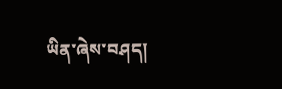ཡིན་ཞེས་བཤད།